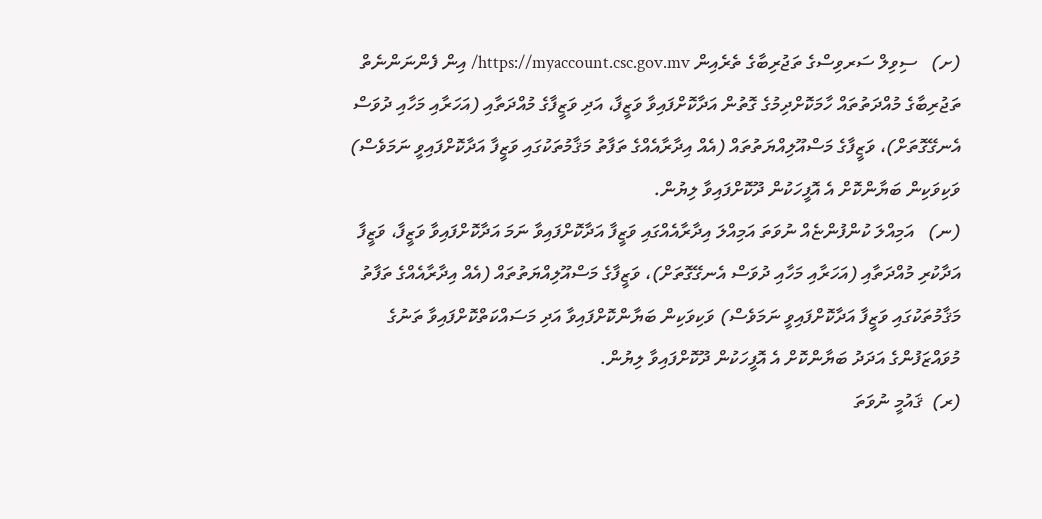(ށ)   ސިވިލް ސަރވިސްގެ ތަޖުރިބާގެ ތެރެއިން https://myaccount.csc.gov.mv/ އިން ފެންނަންނެތް ތަޖުރިބާގެ މުއްދަތުތައް ހާމަކޮށްދިމުގެ ގޮތުން އަދާކޮށްފައިވާ ވަޒީފާ، އަދި ވަޒީފާގެ މުއްދަތާއި (އަހަރާއި މަހާއި ދުވަސް އެނގޭގޮތަށް)، ވަޒީފާގެ މަސްއޫލިއްޔަތުތައް (އެއް އިދާރާއެއްގެ ތަފާތު މަޤާމުތަކުގައި ވަޒީފާ އަދާކޮށްފައިވީ ނަމަވެސް) ވަކިވަކިން ބަޔާންކޮށް އެ އޮފީހަކުން ދޫކޮށްފައިވާ ލިޔުން.
(ނ)   އަމިއްލަ ކުންފުންޏެއް ނުވަތަ އަމިއްލަ އިދާރާއެއްގައި ވަޒީފާ އަދާކޮށްފައިވާ ނަމަ އަދާކޮށްފައިވާ ވަޒީފާ، ވަޒީފާ އަދާކުރި މުއްދަތާއި (އަހަރާއި މަހާއި ދުވަސް އެނގޭގޮތަށް)، ވަޒީފާގެ މަސްއޫލިއްޔަތުތައް (އެއް އިދާރާއެއްގެ ތަފާތު މަޤާމުތަކުގައި ވަޒީފާ އަދާކޮށްފައިވީ ނަމަވެސް) ވަކިވަކިން ބަޔާންކޮށްފައިވާ އަދި މަސައްކަތްކޮށްފައިވާ ތަނުގެ މުވައްޒަފުންގެ އަދަދު ބަޔާންކޮށް އެ އޮފީހަކުން ދޫކޮށްފައިވާ ލިޔުން.
(ރ)  ޤައުމީ ނުވަތަ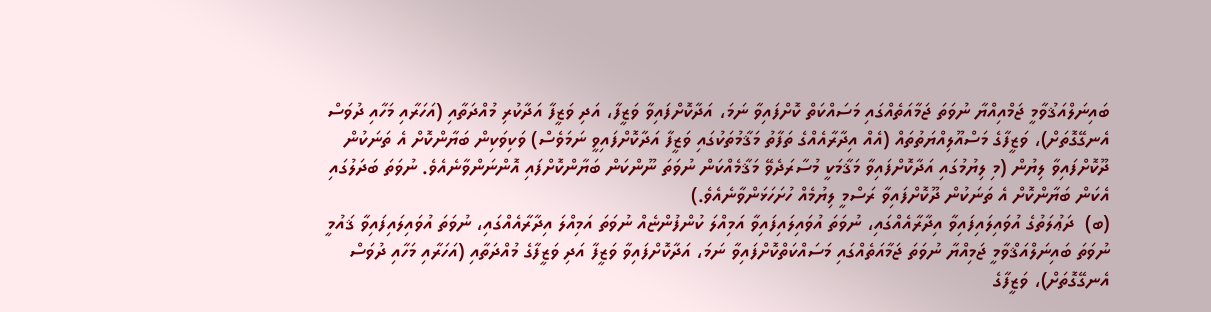ބައިނަލްއަޤުވާމީ ޖަމްއިއްޔާ ނުވަތަ ޖަމާއަތެއްގައި މަސައްކަތް ކޮށްފައިވާ ނަމަ، އަދާކޮށްފައިވާ ވަޒީފާ، އަދި ވަޒީފާ އަދާކުރި މުއްދަތާއި (އަހަރާއި މަހާއި ދުވަސް އެނގޭގޮތަށް)، ވަޒީފާގެ މަސްއޫލިއްޔަތުތައް (އެއް އިދާރާއެއްގެ ތަފާތު މަޤާމުތަކުގައި ވަޒީފާ އަދާކޮށްފައިވީ ނަމަވެސް) ވަކިވަކިން ބަޔާންކޮށް އެ ތަނަކުން ދޫކޮށްފައިވާ ލިޔުން (މި ލިޔުމުގައި އަދާކޮށްފައިވާ މަޤާމަކީ މުސާރަދެވޭ މަޤާމެއްކަން ނުވަތަ ނޫންކަން ބަޔާންކޮށްފައި އޮންނަންވާނެއެވެ. ނުވަތަ ބަދަލުގައި އެކަން ބަޔާންކޮށް އެ ތަނަކުން ދޫކޮށްފައިވާ ރަސްމީ ލިޔުމެއް ހުށަހަޅަންވާނެއެވެ.)
(ބ)  ދަޢުލަތުގެ އުވައިލައިފައިވާ އިދާރާއެއްގައި، ނުވަތަ އުވައިލައިފައިވާ އަމިއްލަ ކުންފުންޏެއް ނުވަތަ އަމިއްލަ އިދާރާއެއްގައި، ނުވަތަ އުވައިލައިފައިވާ ޤައުމީ ނުވަތަ ބައިނަލްއަޤްވާމީ ޖަމިއްޔާ ނުވަތަ ޖަމާއަތެއްގައި މަސައްކަތްކޮށްފައިވާ ނަމަ، އަދާކޮށްފައިވާ ވަޒީފާ އަދި ވަޒީފާގެ މުއްދަތާއި (އަހަރާއި މަހާއި ދުވަސް އެނގޭގޮތަށް)، ވަޒީފާގެ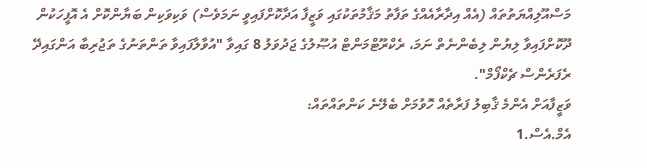މަސްއޫލިއްޔަތުތައް (އެއް އިދާރާއެއްގެ ތަފާތު މަޤާމުތަކުގައި ވަޒީފާ އަދާކޮށްފައިވީ ނަމަވެސް) ވަކިވަކިން ބަޔާންކޮށް އެ އޮފީހަކުން ދޫކޮށްފައިވާ ލިޔުން ލިބެންނެތް ނަމަ، ރެކްރޫޓްމަންޓް އުޞޫލުގެ ޖަދުވަލު 8 ގައިވާ "އުވާލާފައިވާ ތަންތަނުގެ ތަޖުރިބާ އަންގައިދޭ ރެފަރެންސް ޗެކްފޯމް".
ވަޒީފާއަށް އެންމެ ޤާބިލު ފަރާތެއް ހޮވުމަށް ބެލޭނެ ކަންތައްތައް:
އެމް.އެސް.1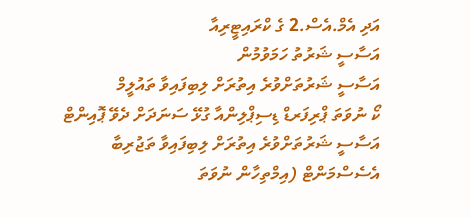އަދި އެމް.އެސް.2 ގެ ކްރައިޓީރިއާ
އަސާސީ ޝަރުތު ހަމަވުމުން
އަސާސީ ޝަރުތަށްވުރެ އިތުރަށް ލިބިފައިވާ ތައުލީމް
ކޯ ނުވަތަ ޕްރިފަރޑް ޑިސިޕްލިންއާ ގުޅޭ ސަނަދަށް ދެވޭ ޕޮއިންޓް
އަސާސީ ޝަރުތަށްވުރެ އިތުރަށް ލިބިފައިވާ ތަޖުރިބާ
އެސެސްމަންޓް (އިމްތިހާން ނުވަތަ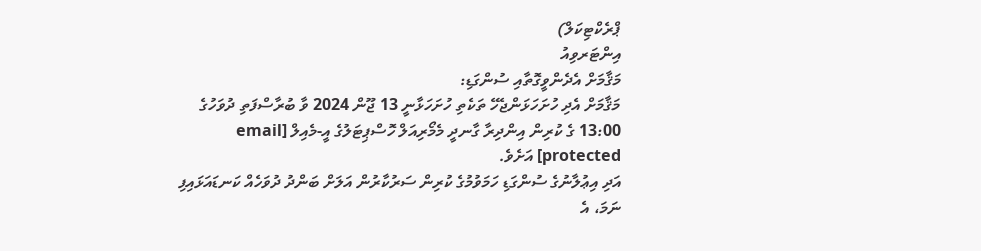ޕްރެކްޓިކަލް)
އިންޓަރވިއު
މަޤާމަށް އެދެންވީގޮތާއި ސުންގަޑި:
މަޤާމަށް އެދި ހުށަހަޅަންޖެހޭ ތަކެތި ހުށަހަޅާނީ 13 ޖޫން 2024 ވާ ބުރާސްފަތި ދުވަހުގެ 13:00 ގެ ކުރިން އިންދިރާ ގާނދީ މެމޯރިއަލް ހޮސްޕިޓަލުގެ އީ-މެއިލް [email protected] އަށެވެ.
އަދި އިޢުލާނުގެ ސުންގަޑި ހަމަވުމުގެ ކުރިން ސަރުކާރުން އަލަށް ބަންދު ދުވަހެއް ކަނޑައަޅައިފި ނަމަ، އެ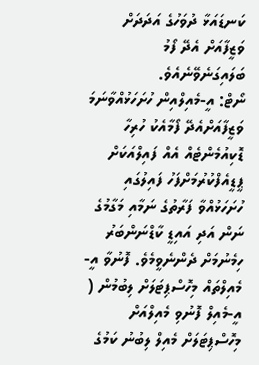ކަނޑައަޅާ ދުވަހުގެ އަދަދަށް ވަޒީފާއަށް އެދޭ ފޯމު ބަލައިގަނެވޭނެއެވެ.
ނޯޓް: އީ-މެއިލްއިން ހުށަހަޅުއްވާނަމަ ވަޒީފާއަށްއެދޭ ފޯމާއެކު ހުރިހާ ޑޮކިއުމެންޓެއް އެއް ފައިލްއަކަށް ޕީޑީއެފްކުރުމަށްފަހު ފައިލުގައި ހުށަހަޅުއްވާ ފަރާތުގެ ނަމާއި މަގާމުގެ ނަން އަދި އައިޑީ ކާޑްނަންބަރު ހިމެނުމަށް ދެންނެވީމެވެ. ފޮނުވާ އީ-މެއިލްތައް މިހޮސްޕިޓަލަށް ލިބުމުން ( އީ-މެއިލް ފޮނުވި މެއިލްއަށް މިހޮސްޕިޓަލަށް މެއިލް ލިބުނު ކަމުގެ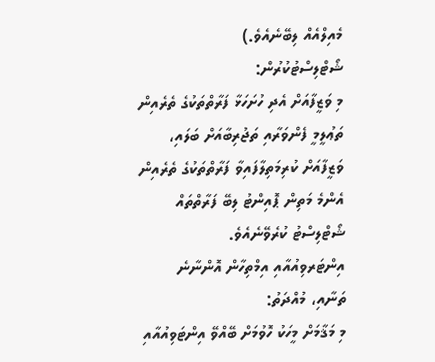މެއިލްއެއް ލިބޭނެއެވެ.)
ޝޯޓްލިސްޓުކުރުން:
މި ވަޒީފާއަށް އެދި ހުށަހަޅާ ފަރާތްތަކުގެ ތެރެއިން ތަޢުލީމީ ފެންވަރާއި ތަޖުރިބާއަށް ބަލައި، ވަޒީފާއަށް ކުރިމަތިލާފައިވާ ފަރާތްތަކުގެ ތެރެއިން އެންމެ މަތިން ޕޮއިންޓު ލިބޭ ފަރާތްތައް ޝޯޓްލިސްޓު ކުރެވޭނެއެވެ.
އިންޓަރވިއުއާއި އިމްތިހާން އޮންނާނެ ތަނާއި، މުއްދަތު:
މި މަޤާމަށް މީހަކު ހޮވުމަށް ބޭއްވޭ އިންޓަވިއުއާއި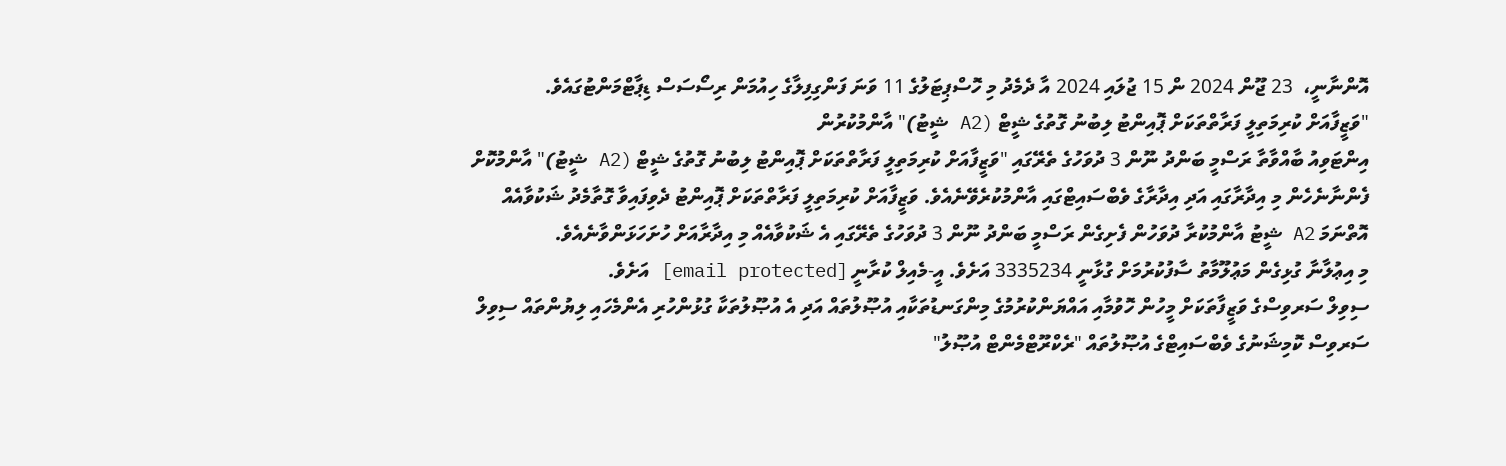އޮންނާނީ،  23 ޖޫން 2024 ން 15 ޖުލައި 2024 އާ ދެމެދު މި ހޮސްޕިޓަލުގެ 11 ވަނަ ފަންގިފިލާގެ ހިއުމަން ރިސޯސަސް ޑިޕާޓްމަންޓުގައެވެ.
"ވަޒީފާއަށް ކުރިމަތިލީ ފަރާތްތަކަށް ޕޮއިންޓު ލިބުނު ގޮތުގެ ޝީޓް (A2 ޝީޓު)" އާންމުކުރުން
އިންޓަވިއު ބާއްވާތާ ރަސްމީ ބަންދު ނޫން 3 ދުވަހުގެ ތެރޭގައި "ވަޒީފާއަށް ކުރިމަތިލީ ފަރާތްތަކަށް ޕޮއިންޓު ލިބުނު ގޮތުގެ ޝީޓް (A2 ޝީޓު)" އާންމުކޮށް ފެންނާނެހެން މި އިދާރާގައި އަދި އިދާރާގެ ވެބްސައިޓްގައި އާންމުކުރެވޭނެއެވެ. ވަޒީފާއަށް ކުރިމަތިލީ ފަރާތްތަކަށް ޕޮއިންޓު ދެވިފައިވާ ގޮތާމެދު ޝަކުވާއެއް އޮތްނަމަ A2 ޝީޓު އާންމުކުރާ ދުވަހުން ފެށިގެން ރަސްމީ ބަންދު ނޫން 3 ދުވަހުގެ ތެރޭގައި އެ ޝަކުވާއެއް މި އިދާރާއަށް ހުށަހަޅަންވާނެއެވެ.
މި އިޢުލާނާ ގުޅިގެން މަޢުލޫމާތު ސާފުކުރުމަށް ގުޅާނީ 3335234 އަށެވެ. އީ-މެއިލް ކުރާނީ [email protected] އަށެވެ.
ސިވިލް ސަރވިސްގެ ވަޒީފާތަކަށް މީހުން ހޮވުމާއި އައްޔަންކުރުމުގެ މިންގަނޑުތަކާއި އުޞޫލުތައް އަދި އެ އުޞޫލުތަކާ ގުޅުންހުރި އެންމެހައި ލިޔުންތައް ސިވިލް ސަރވިސް ކޮމިޝަނުގެ ވެބްސައިޓްގެ އުޞޫލުތައް "ރެކްރޫޓްމެންޓް އުޞޫލު"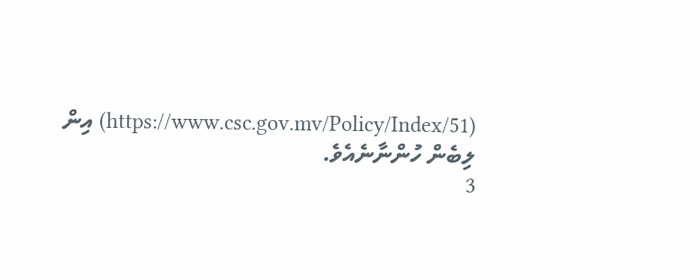(https://www.csc.gov.mv/Policy/Index/51) އިން ލިބެން ހުންނާނެއެވެ.
3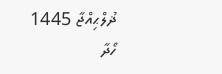ޛުލްޙިއްޖާ 1445
ހޯދާ